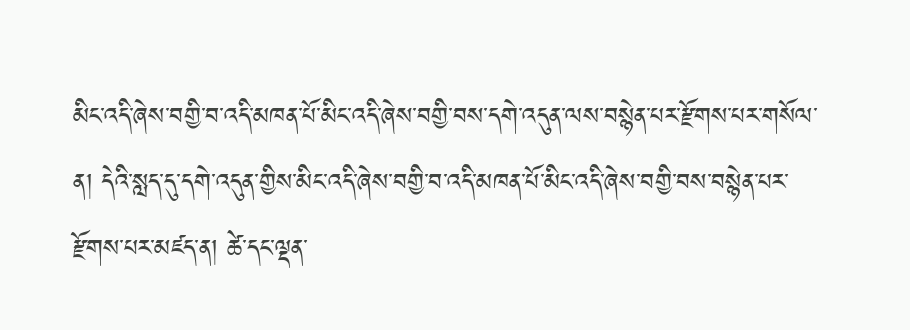མིང་འདི་ཞེས་བགྱི་བ་འདི་མཁན་པོ་མིང་འདི་ཞེས་བགྱི་བས་དགེ་འདུན་ལས་བསྙེན་པར་རྫོགས་པར་གསོལ་ན། དེའི་སླད་དུ་དགེ་འདུན་གྱིས་མིང་འདི་ཞེས་བགྱི་བ་འདི་མཁན་པོ་མིང་འདི་ཞེས་བགྱི་བས་བསྙེན་པར་རྫོགས་པར་མཛད་ན། ཚེ་དང་ལྡན་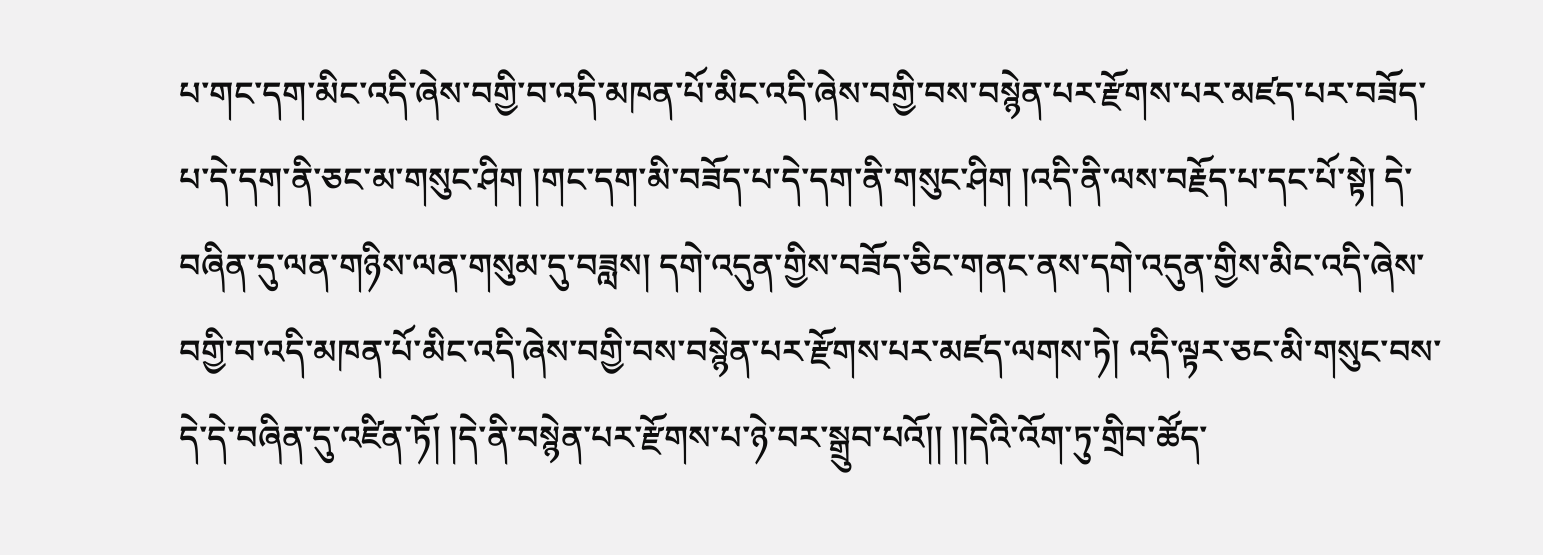པ་གང་དག་མིང་འདི་ཞེས་བགྱི་བ་འདི་མཁན་པོ་མིང་འདི་ཞེས་བགྱི་བས་བསྙེན་པར་རྫོགས་པར་མཛད་པར་བཟོད་པ་དེ་དག་ནི་ཅང་མ་གསུང་ཤིག །གང་དག་མི་བཟོད་པ་དེ་དག་ནི་གསུང་ཤིག །འདི་ནི་ལས་བརྗོད་པ་དང་པོ་སྟེ། དེ་བཞིན་དུ་ལན་གཉིས་ལན་གསུམ་དུ་བཟླས། དགེ་འདུན་གྱིས་བཟོད་ཅིང་གནང་ནས་དགེ་འདུན་གྱིས་མིང་འདི་ཞེས་བགྱི་བ་འདི་མཁན་པོ་མིང་འདི་ཞེས་བགྱི་བས་བསྙེན་པར་རྫོགས་པར་མཛད་ལགས་ཏེ། འདི་ལྟར་ཅང་མི་གསུང་བས་དེ་དེ་བཞིན་དུ་འཛིན་ཏོ། །དེ་ནི་བསྙེན་པར་རྫོགས་པ་ཉེ་བར་སྒྲུབ་པའོ།། །།དེའི་འོག་ཏུ་གྲིབ་ཚོད་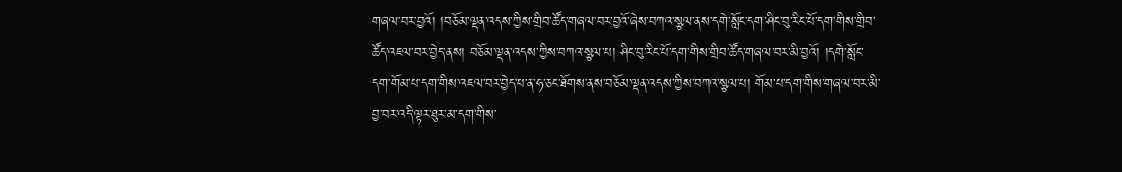གཞལ་བར་བྱའོ། །བཅོམ་ལྡན་འདས་ཀྱིས་གྲིབ་ཚོད་གཞལ་བར་བྱའོ་ཞེས་བཀའ་སྩལ་ནས་དགེ་སློང་དག་ཤིང་བུ་རིང་པོ་དག་གིས་གྲིབ་ཚོད་འཇལ་བར་བྱེད་ནས། བཅོམ་ལྡན་འདས་ཀྱིས་བཀའ་སྩལ་པ། ཤིང་བུ་རིང་པོ་དག་གིས་གྲིབ་ཚོད་གཞལ་བར་མི་བྱའོ། །དགེ་སློང་དག་གོམ་པ་དག་གིས་འཇལ་བར་བྱེད་པ་ན་ཧ་ཅང་ཐོགས་ནས་བཅོམ་ལྡན་འདས་ཀྱིས་བཀའ་སྩལ་པ། གོམ་པ་དག་གིས་གཞལ་བར་མི་བྱ་བར་འདི་ལྟར་ཐུར་མ་དག་གིས་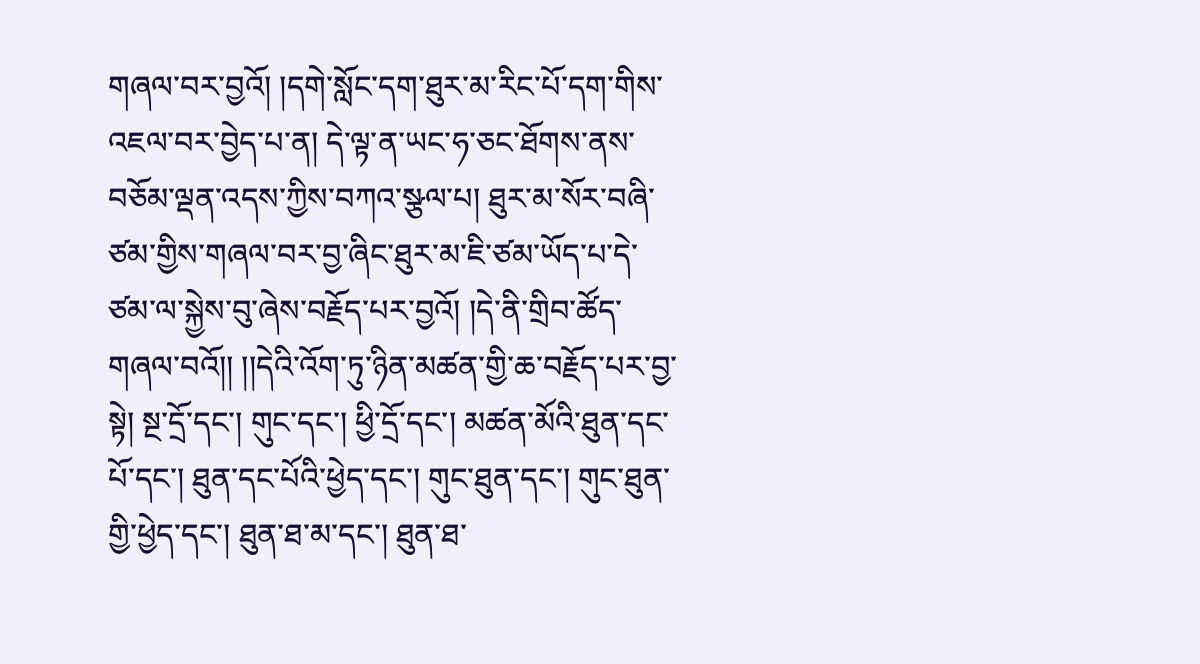གཞལ་བར་བྱའོ། །དགེ་སློང་དག་ཐུར་མ་རིང་པོ་དག་གིས་འཇལ་བར་བྱེད་པ་ན། དེ་ལྟ་ན་ཡང་ཧ་ཅང་ཐོགས་ནས་བཅོམ་ལྡན་འདས་ཀྱིས་བཀའ་སྩལ་པ། ཐུར་མ་སོར་བཞི་ཙམ་གྱིས་གཞལ་བར་བྱ་ཞིང་ཐུར་མ་ཇི་ཙམ་ཡོད་པ་དེ་ཙམ་ལ་སྐྱེས་བུ་ཞེས་བརྗོད་པར་བྱའོ། །དེ་ནི་གྲིབ་ཚོད་གཞལ་བའོ།། །།དེའི་འོག་ཏུ་ཉིན་མཚན་གྱི་ཆ་བརྗོད་པར་བྱ་སྟེ། སྔ་དྲོ་དང་། གུང་དང་། ཕྱི་དྲོ་དང་། མཚན་མོའི་ཐུན་དང་པོ་དང་། ཐུན་དང་པོའི་ཕྱེད་དང་། གུང་ཐུན་དང་། གུང་ཐུན་གྱི་ཕྱེད་དང་། ཐུན་ཐ་མ་དང་། ཐུན་ཐ་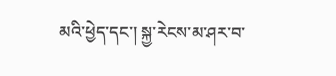མའི་ཕྱེད་དང་། སྐྱ་རེངས་མ་ཤར་བ་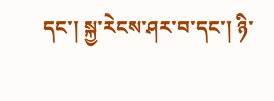དང་། སྐྱ་རེངས་ཤར་བ་དང་། ཉི་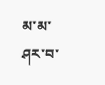མ་མ་ཤར་བ་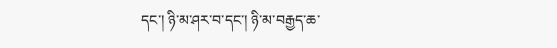དང་། ཉི་མ་ཤར་བ་དང་། ཉི་མ་བརྒྱད་ཆ་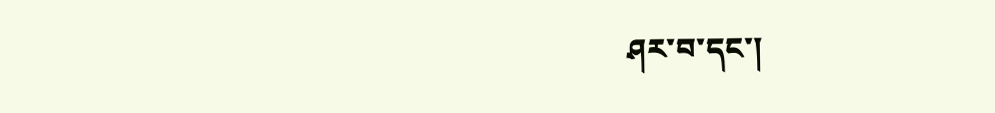ཤར་བ་དང་།